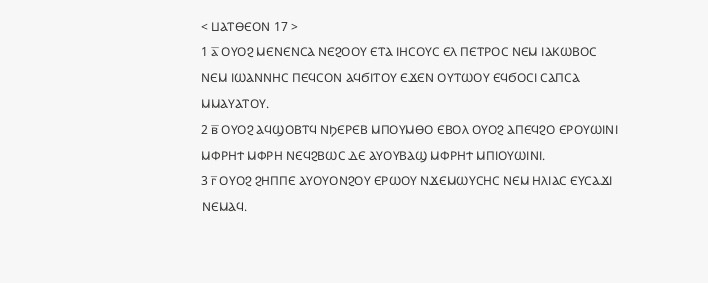< ⳘⲀⲦⲐⲈⲞⲚ 17 >
1 ⲁ̅ ⲞⲨⲞϨ ⲘⲈⲚⲈⲚⲤⲀ ⲚⲈϨⲞⲞⲨ ⲈⲦⲀ ⲒⲎⲤⲞⲨⲤ ⲈⲖ ⲠⲈⲦⲢⲞⲤ ⲚⲈⲘ ⲒⲀⲔⲰⲂⲞⲤ ⲚⲈⲘ ⲒⲰⲀⲚⲚⲎⲤ ⲠⲈϤⲤⲞⲚ ⲀϤϬⲒⲦⲞⲨ ⲈϪⲈⲚ ⲞⲨⲦⲰⲞⲨ ⲈϤϬⲞⲤⲒ ⲤⲀⲠⲤⲀ ⲘⲘⲀⲨⲀⲦⲞⲨ.
2 ⲃ̅ ⲞⲨⲞϨ ⲀϤϢⲞⲂⲦϤ ⲚϦⲈⲢⲈⲂ ⲘⲠⲞⲨⲘⲐⲞ ⲈⲂⲞⲖ ⲞⲨⲞϨ ⲀⲠⲈϤϨⲞ ⲈⲢⲞⲨⲰⲒⲚⲒ ⲘⲪⲢⲎϮ ⲘⲪⲢⲎ ⲚⲈϤϨⲂⲰⲤ ⲆⲈ ⲀⲨⲞⲨⲂⲀϢ ⲘⲪⲢⲎϮ ⲘⲠⲒⲞⲨⲰⲒⲚⲒ.
3 ⲅ̅ ⲞⲨⲞϨ ϨⲎⲠⲠⲈ ⲀⲨⲞⲨⲞⲚϨⲞⲨ ⲈⲢⲰⲞⲨ ⲚϪⲈⲘⲰⲨⲤⲎⲤ ⲚⲈⲘ ⲎⲖⲒⲀⲤ ⲈⲨⲤⲀϪⲒ ⲚⲈⲘⲀϤ.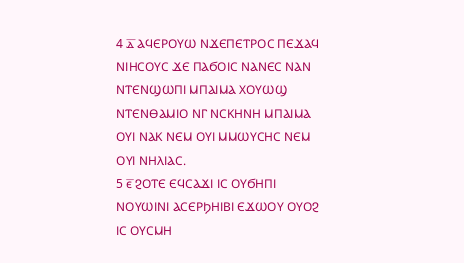4 ⲇ̅ ⲀϤⲈⲢⲞⲨⲰ ⲚϪⲈⲠⲈⲦⲢⲞⲤ ⲠⲈϪⲀϤ ⲚⲒⲎⲤⲞⲨⲤ ϪⲈ ⲠⲀϬⲞⲒⲤ ⲚⲀⲚⲈⲤ ⲚⲀⲚ ⲚⲦⲈⲚϢⲰⲠⲒ ⲘⲠⲀⲒⲘⲀ ⲬⲞⲨⲰϢ ⲚⲦⲈⲚⲐⲀⲘⲒⲞ ⲚⲄ ⲚⲤⲔⲎⲚⲎ ⲘⲠⲀⲒⲘⲀ ⲞⲨⲒ ⲚⲀⲔ ⲚⲈⲘ ⲞⲨⲒ ⲘⲘⲰⲨⲤⲎⲤ ⲚⲈⲘ ⲞⲨⲒ ⲚⲎⲖⲒⲀⲤ.
5 ⲉ̅ ϨⲞⲦⲈ ⲈϤⲤⲀϪⲒ ⲒⲤ ⲞⲨϬⲎⲠⲒ ⲚⲞⲨⲰⲒⲚⲒ ⲀⲤⲈⲢϦⲎⲒⲂⲒ ⲈϪⲰⲞⲨ ⲞⲨⲞϨ ⲒⲤ ⲞⲨⲤⲘⲎ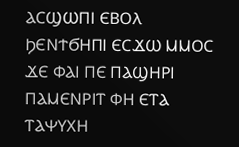ⲀⲤϢⲰⲠⲒ ⲈⲂⲞⲖ ϦⲈⲚϮϬⲎⲠⲒ ⲈⲤϪⲰ ⲘⲘⲞⲤ ϪⲈ ⲪⲀⲒ ⲠⲈ ⲠⲀϢⲎⲢⲒ ⲠⲀⲘⲈⲚⲢⲒⲦ ⲪⲎ ⲈⲦⲀ ⲦⲀⲮⲨⲬⲎ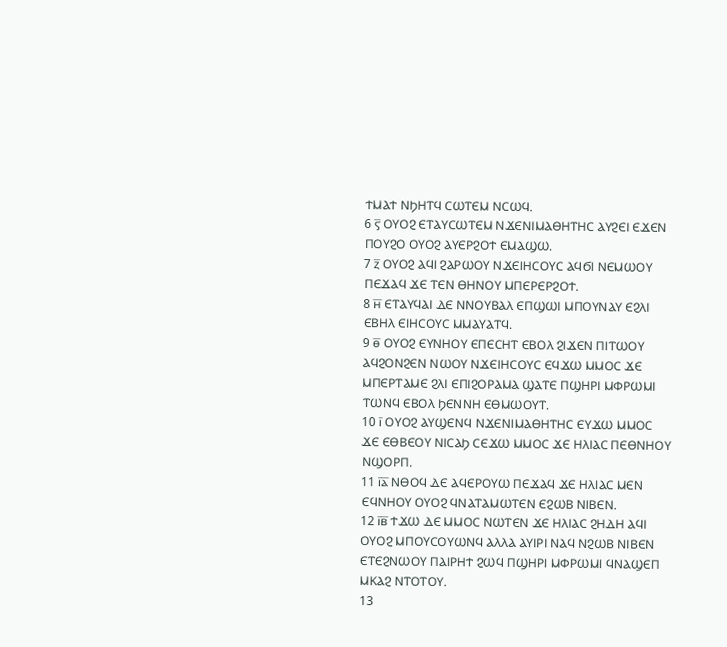ϮⲘⲀϮ ⲚϦⲎⲦϤ ⲤⲰⲦⲈⲘ ⲚⲤⲰϤ.
6 ⲋ̅ ⲞⲨⲞϨ ⲈⲦⲀⲨⲤⲰⲦⲈⲘ ⲚϪⲈⲚⲒⲘⲀⲐⲎⲦⲎⲤ ⲀⲨϨⲈⲒ ⲈϪⲈⲚ ⲠⲞⲨϨⲞ ⲞⲨⲞϨ ⲀⲨⲈⲢϨⲞϮ ⲈⲘⲀϢⲰ.
7 ⲍ̅ ⲞⲨⲞϨ ⲀϤⲒ ϨⲀⲢⲰⲞⲨ ⲚϪⲈⲒⲎⲤⲞⲨⲤ ⲀϤϬⲒ ⲚⲈⲘⲰⲞⲨ ⲠⲈϪⲀϤ ϪⲈ ⲦⲈⲚ ⲐⲎⲚⲞⲨ ⲘⲠⲈⲢⲈⲢϨⲞϮ.
8 ⲏ̅ ⲈⲦⲀⲨϤⲀⲒ ⲆⲈ ⲚⲚⲞⲨⲂⲀⲖ ⲈⲠϢⲰⲒ ⲘⲠⲞⲨⲚⲀⲨ ⲈϨⲖⲒ ⲈⲂⲎⲖ ⲈⲒⲎⲤⲞⲨⲤ ⲘⲘⲀⲨⲀⲦϤ.
9 ⲑ̅ ⲞⲨⲞϨ ⲈⲨⲚⲎⲞⲨ ⲈⲠⲈⲤⲎⲦ ⲈⲂⲞⲖ ϨⲒϪⲈⲚ ⲠⲒⲦⲰⲞⲨ ⲀϤϨⲞⲚϨⲈⲚ ⲚⲰⲞⲨ ⲚϪⲈⲒⲎⲤⲞⲨⲤ ⲈϤϪⲰ ⲘⲘⲞⲤ ϪⲈ ⲘⲠⲈⲢⲦⲀⲘⲈ ϨⲖⲒ ⲈⲠⲒϨⲞⲢⲀⲘⲀ ϢⲀⲦⲈ ⲠϢⲎⲢⲒ ⲘⲪⲢⲰⲘⲒ ⲦⲰⲚϤ ⲈⲂⲞⲖ ϦⲈⲚⲚⲎ ⲈⲐⲘⲰⲞⲨⲦ.
10 ⲓ̅ ⲞⲨⲞϨ ⲀⲨϢⲈⲚϤ ⲚϪⲈⲚⲒⲘⲀⲐⲎⲦⲎⲤ ⲈⲨϪⲰ ⲘⲘⲞⲤ ϪⲈ ⲈⲐⲂⲈⲞⲨ ⲚⲒⲤⲀϦ ⲤⲈϪⲰ ⲘⲘⲞⲤ ϪⲈ ⲎⲖⲒⲀⲤ ⲠⲈⲐⲚⲎⲞⲨ ⲚϢⲞⲢⲠ.
11 ⲓ̅ⲁ̅ ⲚⲐⲞϤ ⲆⲈ ⲀϤⲈⲢⲞⲨⲰ ⲠⲈϪⲀϤ ϪⲈ ⲎⲖⲒⲀⲤ ⲘⲈⲚ ⲈϤⲚⲎⲞⲨ ⲞⲨⲞϨ ϤⲚⲀⲦⲀⲘⲰⲦⲈⲚ ⲈϨⲰⲂ ⲚⲒⲂⲈⲚ.
12 ⲓ̅ⲃ̅ ϮϪⲰ ⲆⲈ ⲘⲘⲞⲤ ⲚⲰⲦⲈⲚ ϪⲈ ⲎⲖⲒⲀⲤ ϨⲎⲆⲎ ⲀϤⲒ ⲞⲨⲞϨ ⲘⲠⲞⲨⲤⲞⲨⲰⲚϤ ⲀⲖⲖⲀ ⲀⲨⲒⲢⲒ ⲚⲀϤ ⲚϨⲰⲂ ⲚⲒⲂⲈⲚ ⲈⲦⲈϨⲚⲰⲞⲨ ⲠⲀⲒⲢⲎϮ ϨⲰϤ ⲠϢⲎⲢⲒ ⲘⲪⲢⲰⲘⲒ ϤⲚⲀϢⲈⲠ ⲘⲔⲀϨ ⲚⲦⲞⲦⲞⲨ.
13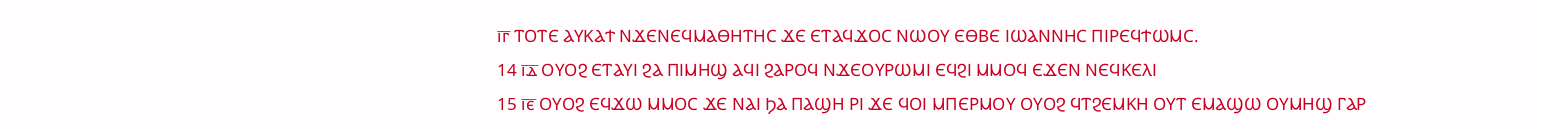ⲓ̅ⲅ̅ ⲦⲞⲦⲈ ⲀⲨⲔⲀϮ ⲚϪⲈⲚⲈϤⲘⲀⲐⲎⲦⲎⲤ ϪⲈ ⲈⲦⲀϤϪⲞⲤ ⲚⲰⲞⲨ ⲈⲐⲂⲈ ⲒⲰⲀⲚⲚⲎⲤ ⲠⲒⲢⲈϤϮⲰⲘⲤ.
14 ⲓ̅ⲇ̅ ⲞⲨⲞϨ ⲈⲦⲀⲨⲒ ϨⲀ ⲠⲒⲘⲎϢ ⲀϤⲒ ϨⲀⲢⲞϤ ⲚϪⲈⲞⲨⲢⲰⲘⲒ ⲈϤϨⲒ ⲘⲘⲞϤ ⲈϪⲈⲚ ⲚⲈϤⲔⲈⲖⲒ
15 ⲓ̅ⲉ̅ ⲞⲨⲞϨ ⲈϤϪⲰ ⲘⲘⲞⲤ ϪⲈ ⲚⲀⲒ ϦⲀ ⲠⲀϢⲎ ⲢⲒ ϪⲈ ϤⲞⲒ ⲘⲠⲈⲢⲘⲞⲨ ⲞⲨⲞϨ ϤⲦϨⲈⲘⲔⲎ ⲞⲨⲦ ⲈⲘⲀϢⲰ ⲞⲨⲘⲎϢ ⲄⲀⲢ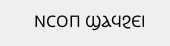ⲚⲤⲞⲠ ϢⲀϤϨⲈⲒ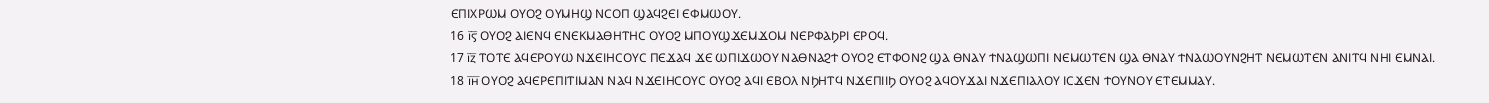ⲈⲠⲒⲬⲢⲰⲘ ⲞⲨⲞϨ ⲞⲨⲘⲎϢ ⲚⲤⲞⲠ ϢⲀϤϨⲈⲒ ⲈⲪⲘⲰⲞⲨ.
16 ⲓ̅ⲋ̅ ⲞⲨⲞϨ ⲀⲒⲈⲚϤ ⲈⲚⲈⲔⲘⲀⲐⲎⲦⲎⲤ ⲞⲨⲞϨ ⲘⲠⲞⲨϢϪⲈⲘϪⲞⲘ ⲚⲈⲢⲪⲀϦⲢⲒ ⲈⲢⲞϤ.
17 ⲓ̅ⲍ̅ ⲦⲞⲦⲈ ⲀϤⲈⲢⲞⲨⲰ ⲚϪⲈⲒⲎⲤⲞⲨⲤ ⲠⲈϪⲀϤ ϪⲈ ⲰⲠⲒϪⲰⲞⲨ ⲚⲀⲐⲚⲀϨϮ ⲞⲨⲞϨ ⲈⲦⲪⲞⲚϨ ϢⲀ ⲐⲚⲀⲨ ϮⲚⲀϢⲰⲠⲒ ⲚⲈⲘⲰⲦⲈⲚ ϢⲀ ⲐⲚⲀⲨ ϮⲚⲀⲰⲞⲨⲚϨⲎⲦ ⲚⲈⲘⲰⲦⲈⲚ ⲀⲚⲒⲦϤ ⲚⲎⲒ ⲈⲘⲚⲀⲒ.
18 ⲓ̅ⲏ̅ ⲞⲨⲞϨ ⲀϤⲈⲢⲈⲠⲒⲦⲒⲘⲀⲚ ⲚⲀϤ ⲚϪⲈⲒⲎⲤⲞⲨⲤ ⲞⲨⲞϨ ⲀϤⲒ ⲈⲂⲞⲖ ⲚϦⲎⲦϤ ⲚϪⲈⲠⲒⲒϦ ⲞⲨⲞϨ ⲀϤⲞⲨϪⲀⲒ ⲚϪⲈⲠⲒⲀⲖⲞⲨ ⲒⲤϪⲈⲚ ϮⲞⲨⲚⲞⲨ ⲈⲦⲈⲘⲘⲀⲨ.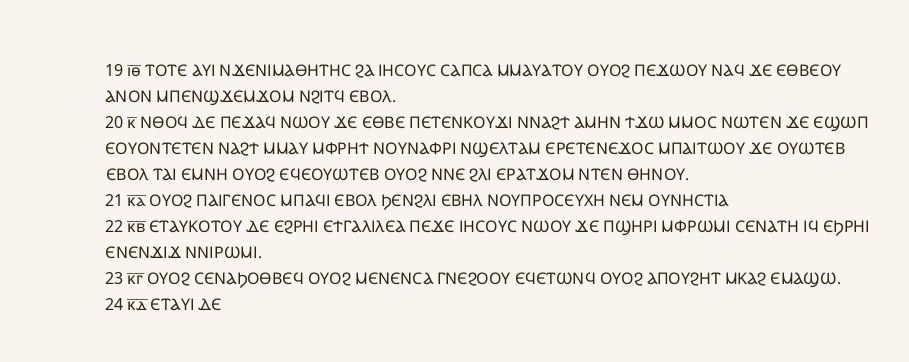19 ⲓ̅ⲑ̅ ⲦⲞⲦⲈ ⲀⲨⲒ ⲚϪⲈⲚⲒⲘⲀⲐⲎⲦⲎⲤ ϨⲀ ⲒⲎⲤⲞⲨⲤ ⲤⲀⲠⲤⲀ ⲘⲘⲀⲨⲀⲦⲞⲨ ⲞⲨⲞϨ ⲠⲈϪⲰⲞⲨ ⲚⲀϤ ϪⲈ ⲈⲐⲂⲈⲞⲨ ⲀⲚⲞⲚ ⲘⲠⲈⲚϢϪⲈⲘϪⲞⲘ ⲚϨⲒⲦϤ ⲈⲂⲞⲖ.
20 ⲕ̅ ⲚⲐⲞϤ ⲆⲈ ⲠⲈϪⲀϤ ⲚⲰⲞⲨ ϪⲈ ⲈⲐⲂⲈ ⲠⲈⲦⲈⲚⲔⲞⲨϪⲒ ⲚⲚⲀϨϮ ⲀⲘⲎⲚ ϮϪⲰ ⲘⲘⲞⲤ ⲚⲰⲦⲈⲚ ϪⲈ ⲈϢⲰⲠ ⲈⲞⲨⲞⲚⲦⲈⲦⲈⲚ ⲚⲀϨϮ ⲘⲘⲀⲨ ⲘⲪⲢⲎϮ ⲚⲞⲨⲚⲀⲪⲢⲒ ⲚϢⲈⲖⲦⲀⲘ ⲈⲢⲈⲦⲈⲚⲈϪⲞⲤ ⲘⲠⲀⲒⲦⲰⲞⲨ ϪⲈ ⲞⲨⲰⲦⲈⲂ ⲈⲂⲞⲖ ⲦⲀⲒ ⲈⲘⲚⲎ ⲞⲨⲞϨ ⲈϤⲈⲞⲨⲰⲦⲈⲂ ⲞⲨⲞϨ ⲚⲚⲈ ϨⲖⲒ ⲈⲢⲀⲦϪⲞⲘ ⲚⲦⲈⲚ ⲐⲎⲚⲞⲨ.
21 ⲕ̅ⲁ̅ ⲞⲨⲞϨ ⲠⲀⲒⲄⲈⲚⲞⲤ ⲘⲠⲀϤⲒ ⲈⲂⲞⲖ ϦⲈⲚϨⲖⲒ ⲈⲂⲎⲖ ⲚⲞⲨⲠⲢⲞⲤⲈⲨⲬⲎ ⲚⲈⲘ ⲞⲨⲚⲎⲤⲦⲒⲀ
22 ⲕ̅ⲃ̅ ⲈⲦⲀⲨⲔⲞⲦⲞⲨ ⲆⲈ ⲈϨⲢⲎⲒ ⲈϮⲄⲀⲖⲒⲖⲈⲀ ⲠⲈϪⲈ ⲒⲎⲤⲞⲨⲤ ⲚⲰⲞⲨ ϪⲈ ⲠϢⲎⲢⲒ ⲘⲪⲢⲰⲘⲒ ⲤⲈⲚⲀⲦⲎ ⲒϤ ⲈϦⲢⲎⲒ ⲈⲚⲈⲚϪⲒϪ ⲚⲚⲒⲢⲰⲘⲒ.
23 ⲕ̅ⲅ̅ ⲞⲨⲞϨ ⲤⲈⲚⲀϦⲞⲐⲂⲈϤ ⲞⲨⲞϨ ⲘⲈⲚⲈⲚⲤⲀ ⲄⲚⲈϨⲞⲞⲨ ⲈϤⲈⲦⲰⲚϤ ⲞⲨⲞϨ ⲀⲠⲞⲨϨⲎⲦ ⲘⲔⲀϨ ⲈⲘⲀϢⲰ.
24 ⲕ̅ⲇ̅ ⲈⲦⲀⲨⲒ ⲆⲈ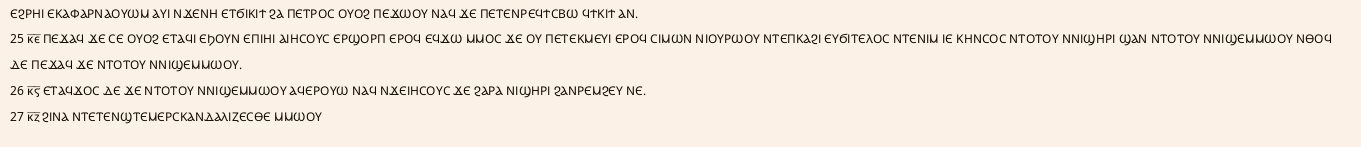ⲈϨⲢⲎⲒ ⲈⲔⲀⲪⲀⲢⲚⲀⲞⲨⲰⲘ ⲀⲨⲒ ⲚϪⲈⲚⲎ ⲈⲦϬⲒⲔⲒϮ ϨⲀ ⲠⲈⲦⲢⲞⲤ ⲞⲨⲞϨ ⲠⲈϪⲰⲞⲨ ⲚⲀϤ ϪⲈ ⲠⲈⲦⲈⲚⲢⲈϤϮⲤⲂⲰ ϤϮⲔⲒϮ ⲀⲚ.
25 ⲕ̅ⲉ̅ ⲠⲈϪⲀϤ ϪⲈ ⲤⲈ ⲞⲨⲞϨ ⲈⲦⲀϤⲒ ⲈϦⲞⲨⲚ ⲈⲠⲒⲎⲒ ⲀⲒⲎⲤⲞⲨⲤ ⲈⲢϢⲞⲢⲠ ⲈⲢⲞϤ ⲈϤϪⲰ ⲘⲘⲞⲤ ϪⲈ ⲞⲨ ⲠⲈⲦⲈⲔⲘⲈⲨⲒ ⲈⲢⲞϤ ⲤⲒⲘⲰⲚ ⲚⲒⲞⲨⲢⲰⲞⲨ ⲚⲦⲈⲠⲔⲀϨⲒ ⲈⲨϬⲒⲦⲈⲖⲞⲤ ⲚⲦⲈⲚⲒⲘ ⲒⲈ ⲔⲎⲚⲤⲞⲤ ⲚⲦⲞⲦⲞⲨ ⲚⲚⲒϢⲎⲢⲒ ϢⲀⲚ ⲚⲦⲞⲦⲞⲨ ⲚⲚⲒϢⲈⲘⲘⲰⲞⲨ ⲚⲐⲞϤ ⲆⲈ ⲠⲈϪⲀϤ ϪⲈ ⲚⲦⲞⲦⲞⲨ ⲚⲚⲒϢⲈⲘⲘⲰⲞⲨ.
26 ⲕ̅ⲋ̅ ⲈⲦⲀϤϪⲞⲤ ⲆⲈ ϪⲈ ⲚⲦⲞⲦⲞⲨ ⲚⲚⲒϢⲈⲘⲘⲰⲞⲨ ⲀϤⲈⲢⲞⲨⲰ ⲚⲀϤ ⲚϪⲈⲒⲎⲤⲞⲨⲤ ϪⲈ ϨⲀⲢⲀ ⲚⲒϢⲎⲢⲒ ϨⲀⲚⲢⲈⲘϨⲈⲨ ⲚⲈ.
27 ⲕ̅ⲍ̅ ϨⲒⲚⲀ ⲚⲦⲈⲦⲈⲚϢⲦⲈⲘⲈⲢⲤⲔⲀⲚⲆⲀⲖⲒⲌⲈⲤⲐⲈ ⲘⲘⲰⲞⲨ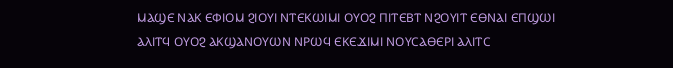ⲘⲀϢⲈ ⲚⲀⲔ ⲈⲪⲒⲞⲘ ϨⲒⲞⲨⲒ ⲚⲦⲈⲔⲰⲒⲘⲒ ⲞⲨⲞϨ ⲠⲒⲦⲈⲂⲦ ⲚϨⲞⲨⲒⲦ ⲈⲐⲚⲀⲒ ⲈⲠϢⲰⲒ ⲀⲖⲒⲦϤ ⲞⲨⲞϨ ⲀⲔϢⲀⲚⲞⲨⲰⲚ ⲚⲢⲰϤ ⲈⲔⲈϪⲒⲘⲒ ⲚⲞⲨⲤⲀⲐⲈⲢⲒ ⲀⲖⲒⲦⲤ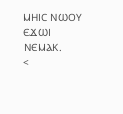ⲘⲎⲒⲤ ⲚⲰⲞⲨ ⲈϪⲰⲒ ⲚⲈⲘⲀⲔ.
<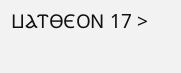ⳘⲀⲦⲐⲈⲞⲚ 17 >